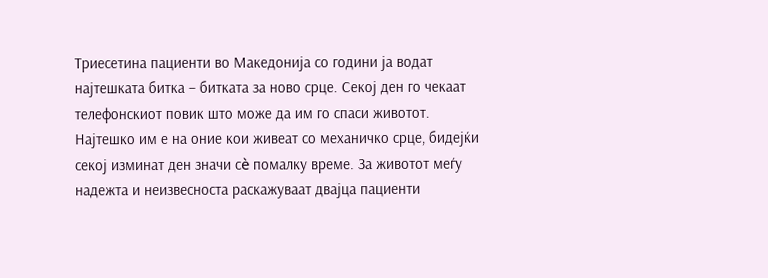Триесетина пациенти во Македонија со години ја водат најтешката битка – битката за ново срце. Секој ден го чекаат телефонскиот повик што може да им го спаси животот. Најтешко им е на оние кои живеат со механичко срце, бидејќи секој изминат ден значи сè помалку време. За животот меѓу надежта и неизвесноста раскажуваат двајца пациенти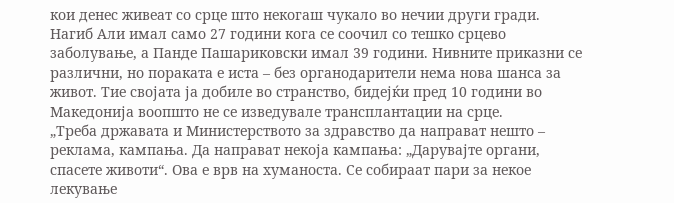кои денес живеат со срце што некогаш чукало во нечии други гради.
Нагиб Али имал само 27 години кога се соочил со тешко срцево заболување, а Панде Пашариковски имал 39 години. Нивните приказни се различни, но пораката е иста – без органодарители нема нова шанса за живот. Тие својата ја добиле во странство, бидејќи пред 10 години во Македонија воопшто не се изведувале трансплантации на срце.
„Треба државата и Министерството за здравство да направат нешто – реклама, кампања. Да направат некоја кампања: „Дарувајте органи, спасете животи“. Ова е врв на хуманоста. Се собираат пари за некое лекување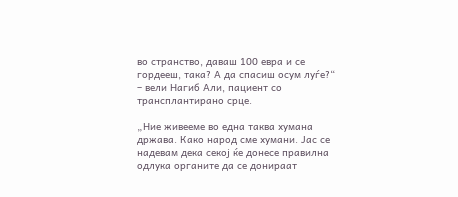во странство, даваш 100 евра и се гордееш, така? А да спасиш осум луѓе?“ – вели Нагиб Али, пациент со трансплантирано срце.

„Ние живееме во една таква хумана држава. Како народ сме хумани. Јас се надевам дека секој ќе донесе правилна одлука органите да се донираат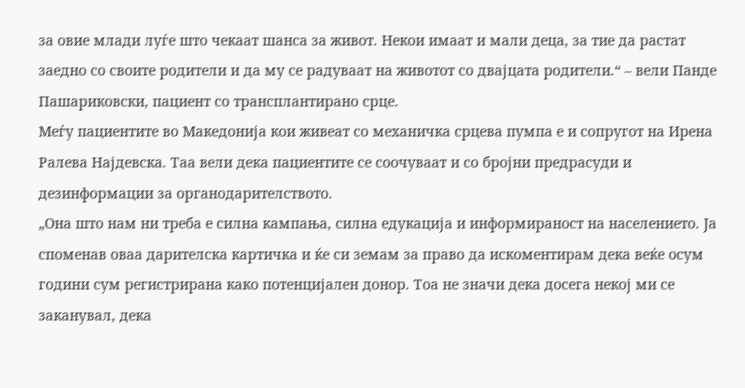за овие млади луѓе што чекаат шанса за живот. Некои имаат и мали деца, за тие да растат заедно со своите родители и да му се радуваат на животот со двајцата родители.“ – вели Панде Пашариковски, пациент со трансплантирано срце.
Меѓу пациентите во Македонија кои живеат со механичка срцева пумпа е и сопругот на Ирена Ралева Најдевска. Таа вели дека пациентите се соочуваат и со бројни предрасуди и дезинформации за органодарителството.
„Она што нам ни треба е силна кампања, силна едукација и информираност на населението. Ја споменав оваа дарителска картичка и ќе си земам за право да искоментирам дека веќе осум години сум регистрирана како потенцијален донор. Тоа не значи дека досега некој ми се заканувал, дека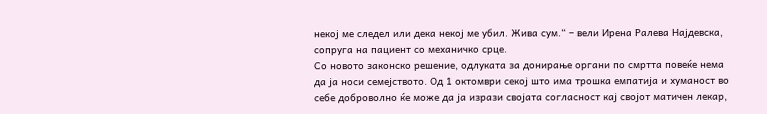некој ме следел или дека некој ме убил. Жива сум.“ – вели Ирена Ралева Најдевска, сопруга на пациент со механичко срце.
Со новото законско решение, одлуката за донирање органи по смртта повеќе нема да ја носи семејството. Од 1 октомври секој што има трошка емпатија и хуманост во себе доброволно ќе може да ја изрази својата согласност кај својот матичен лекар,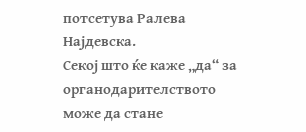потсетува Ралева Најдевска.
Секој што ќе каже „да“ за органодарителството може да стане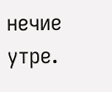нечие утре.